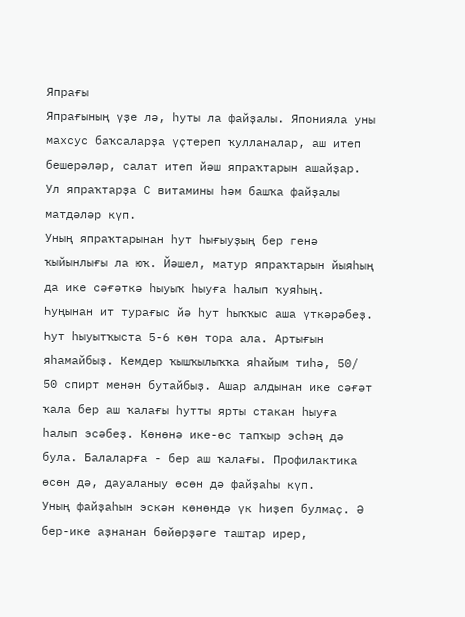Япрағы
Япрағының үҙе лә, һуты ла файҙалы. Японияла уны махсус баҡсаларҙа үҫтереп ҡулланалар, аш итеп бешерәләр, салат итеп йәш япраҡтарын ашайҙар. Ул япраҡтарҙа С витамины һәм башҡа файҙалы матдәләр күп.
Уның япраҡтарынан һут һығыуҙың бер генә ҡыйынлығы ла юҡ. Йәшел, матур япраҡтарын йыяһың да ике сәғәткә һыуыҡ һыуға һалып ҡуяһың. Һуңынан ит турағыс йә һут һыҡҡыс аша үткәрәбеҙ. Һут һыуытҡыста 5-6 көн тора ала. Артығын яһамайбыҙ. Кемдер ҡышҡылыҡҡа яһайым тиһә, 50/ 50 спирт менән бутайбыҙ. Ашар алдынан ике сәғәт ҡала бер аш ҡалағы һутты ярты стакан һыуға һалып эсәбеҙ. Көнөнә ике-өс тапҡыр эсһәң дә була. Балаларға - бер аш ҡалағы. Профилактика өсөн дә, дауаланыу өсөн дә файҙаһы күп.
Уның файҙаһын эскән көнөндә үк һиҙеп булмаҫ. Ә бер-ике аҙнанан бөйөрҙәге таштар ирер,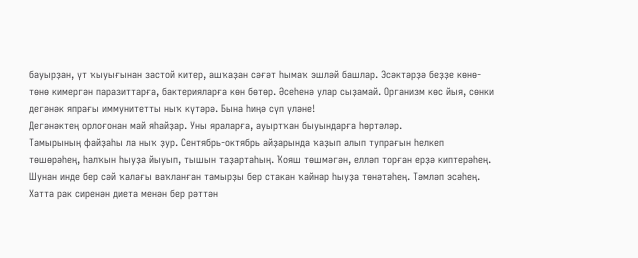бауырҙан, үт ҡыуығынан застой китер, ашҡаҙан сәғәт һымаҡ эшләй башлар. Эсәктәрҙә беҙҙе көнө-төнө кимергән паразиттарға, бактерияларға көн бөтөр. Әсеһенә улар сыҙамай. Организм көс йыя, сөнки дегәнәк япрағы иммунитетты ныҡ күтәрә. Бына һиңә сүп үләне!
Дегәнәктең орлоғонан май яһайҙар. Уны яраларға, ауыртҡан быуындарға һөртәләр.
Тамырының файҙаһы ла ныҡ ҙур. Сентябрь-октябрь айҙарында ҡаҙып алып тупрағын һелкеп төшөрәһең, һалҡын һыуҙа йыуып, тышын таҙартаһың. Ҡояш төшмәгән, елләп торған ерҙә киптерәһең. Шунан инде бер сәй ҡалағы ваҡланған тамырҙы бер стакан ҡайнар һыуҙа төнәтәһең. Тәмләп эсәһең. Хатта рак сиренән диета менән бер рәттән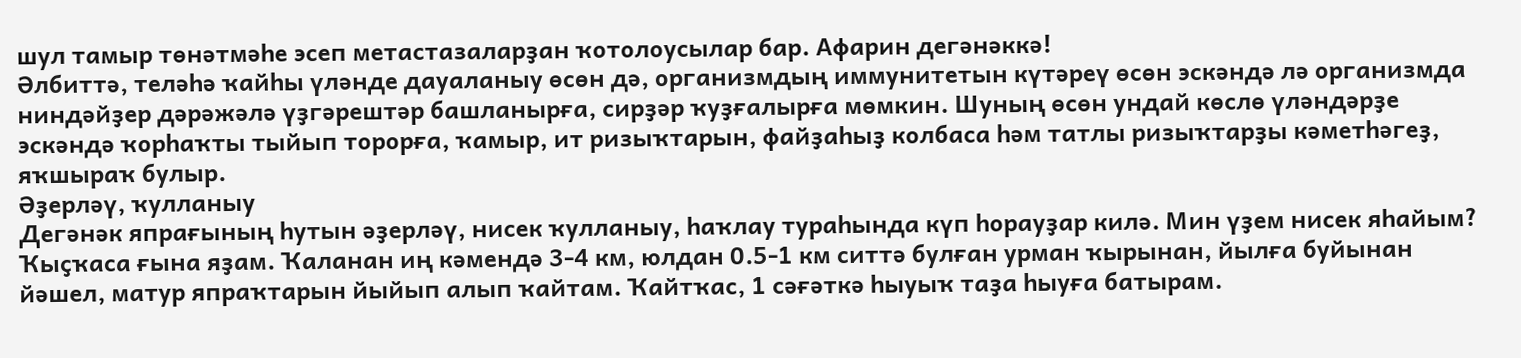шул тамыр төнәтмәһе эсеп метастазаларҙан ҡотолоусылар бар. Афарин дегәнәккә!
Әлбиттә, теләһә ҡайһы үләнде дауаланыу өсөн дә, организмдың иммунитетын күтәреү өсөн эскәндә лә организмда ниндәйҙер дәрәжәлә үҙгәрештәр башланырға, сирҙәр ҡуҙғалырға мөмкин. Шуның өсөн ундай көслө үләндәрҙе эскәндә ҡорһаҡты тыйып торорға, ҡамыр, ит ризыҡтарын, файҙаһыҙ колбаса һәм татлы ризыҡтарҙы кәметһәгеҙ, яҡшыраҡ булыр.
Әҙерләү, ҡулланыу
Дегәнәк япрағының һутын әҙерләү, нисек ҡулланыу, һаҡлау тураһында күп һорауҙар килә. Мин үҙем нисек яһайым? Ҡыҫҡаса ғына яҙам. Ҡаланан иң кәмендә 3-4 км, юлдан 0.5-1 км ситтә булған урман ҡырынан, йылға буйынан йәшел, матур япраҡтарын йыйып алып ҡайтам. Ҡайтҡас, 1 сәғәткә һыуыҡ таҙа һыуға батырам.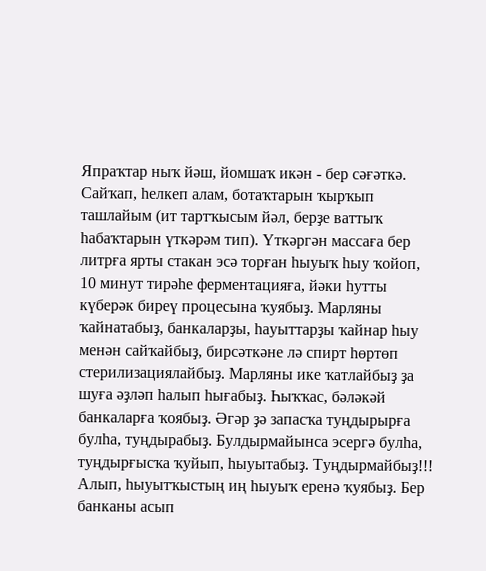Япраҡтар ныҡ йәш, йомшаҡ икән - бер сәғәткә. Сайҡап, һелкеп алам, ботаҡтарын ҡырҡып ташлайым (ит тартҡысым йәл, берҙе ваттыҡ һабаҡтарын үткәрәм тип). Үткәргән массаға бер литрға ярты стакан эсә торған һыуыҡ һыу ҡойоп, 10 минут тирәһе ферментацияға, йәки һутты күберәк биреү процесына ҡуябыҙ. Марляны ҡайнатабыҙ, банкаларҙы, һауыттарҙы ҡайнар һыу менән сайҡайбыҙ, бирсәткәне лә спирт һөртөп стерилизациялайбыҙ. Марляны ике ҡатлайбыҙ ҙа шуға әҙләп һалып һығабыҙ. Һыҡҡас, бәләкәй банкаларға ҡоябыҙ. Әгәр ҙә запасҡа туңдырырға булһа, туңдырабыҙ. Булдырмайынса эсергә булһа, туңдырғысҡа ҡуйып, һыуытабыҙ. Туңдырмайбыҙ!!! Алып, һыуытҡыстың иң һыуыҡ еренә ҡуябыҙ. Бер банканы асып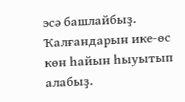эсә башлайбыҙ. Ҡалғандарын ике-өс көн һайын һыуытып алабыҙ.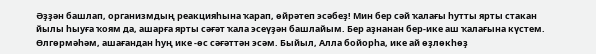Әҙҙән башлап, организмдың реакцияһына ҡарап, өйрәтеп эсәбеҙ! Мин бер сәй ҡалағы һутты ярты стакан йылы һыуға ҡоям да, ашарға ярты сәғәт ҡала эсеүҙән башлайым. Бер аҙнанан бер-ике аш ҡалағына күстем. Өлгөрмәһәм, ашағандан һуң ике -өс сәғәттән эсәм. Быйыл, Алла бойорһа, ике ай өҙлөкһөҙ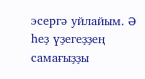эсергә уйлайым. Ә һеҙ үҙегеҙҙең самағыҙҙы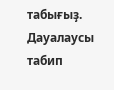табығыҙ.
Дауалаусы табип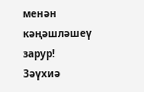менән кәңәшләшеү зарур!
Зәүхиә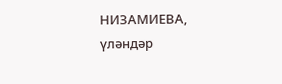НИЗАМИЕВА, үләндәр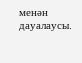менән дауалаусы.